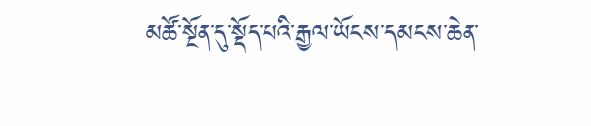མཚོ་སྔོན་དུ་སྡོད་པའི་རྒྱལ་ཡོངས་དམངས་ཆེན་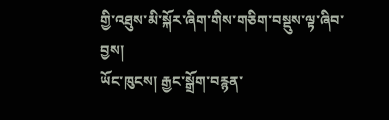གྱི་འཐུས་མི་སྐོར་ཞིག་གིས་གཅིག་བསྡུས་ལྟ་ཞིབ་བྱས།
ཡོང་ཁུངས། རྒྱང་སྒྲོག་བརྙན་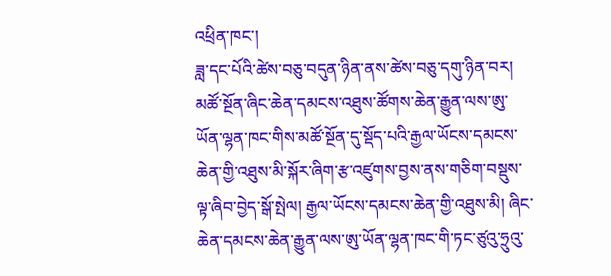འཕྲིན་ཁང་།
ཟླ་དང་པོའི་ཚེས་བཅུ་བདུན་ཉིན་ནས་ཚེས་བཅུ་དགུ་ཉིན་བར། མཚོ་སྔོན་ཞིང་ཆེན་དམངས་འཐུས་ཚོགས་ཆེན་རྒྱུན་ལས་ཨུ་ཡོན་ལྷན་ཁང་གིས་མཚོ་སྔོན་དུ་སྡོད་པའི་རྒྱལ་ཡོངས་དམངས་ཆེན་གྱི་འཐུས་མི་སྐོར་ཞིག་རྩ་འཛུགས་བྱས་ནས་གཅིག་བསྡུས་ལྟ་ཞིབ་བྱེད་སྒོ་སྤེལ། རྒྱལ་ཡོངས་དམངས་ཆེན་གྱི་འཐུས་མི། ཞིང་ཆེན་དམངས་ཆེན་རྒྱུན་ལས་ཨུ་ཡོན་ལྷན་ཁང་གི་ཏང་ཙུའུ་ཧྲུའུ་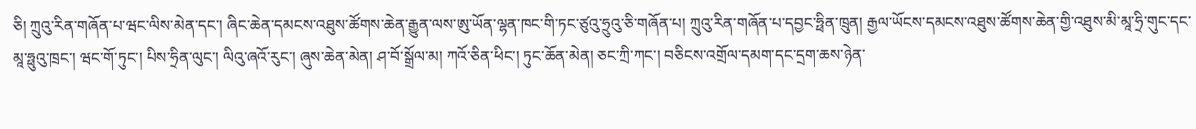ཅི། ཀྲུའུ་རིན་གཞོན་པ་ཝང་ལིས་མེན་དང་། ཞིང་ཆེན་དམངས་འཐུས་ཚོགས་ཆེན་རྒྱུན་ལས་ཨུ་ཡོན་ལྷན་ཁང་གི་ཏང་ཙུའུ་ཧྲུའུ་ཅི་གཞོན་པ། ཀྲུའུ་རིན་གཞོན་པ་དབྱང་ཧྥིན་ཁྲུན། རྒྱལ་ཡོངས་དམངས་འཐུས་ཚོགས་ཆེན་གྱི་འཐུས་མི་མཱ་ཧྲི་གུང་དང་མཱ་ཧྥུའུ་ཁྲང་། ཝང་གོ་ཏུང་། པིས་ཧྲིན་ལུང་། ལིའུ་ཞའོ་རུང་། ཞུས་ཆེན་མེན། ཤ་བོ་སྒྲོལ་མ། ཀའོ་ཅིན་ཕིང་། ཏུང་ཆོན་མེན། ཅང་ཀྲི་ཀང་། བཅིངས་འགྲོལ་དམག་དང་དྲག་ཆས་ཉེན་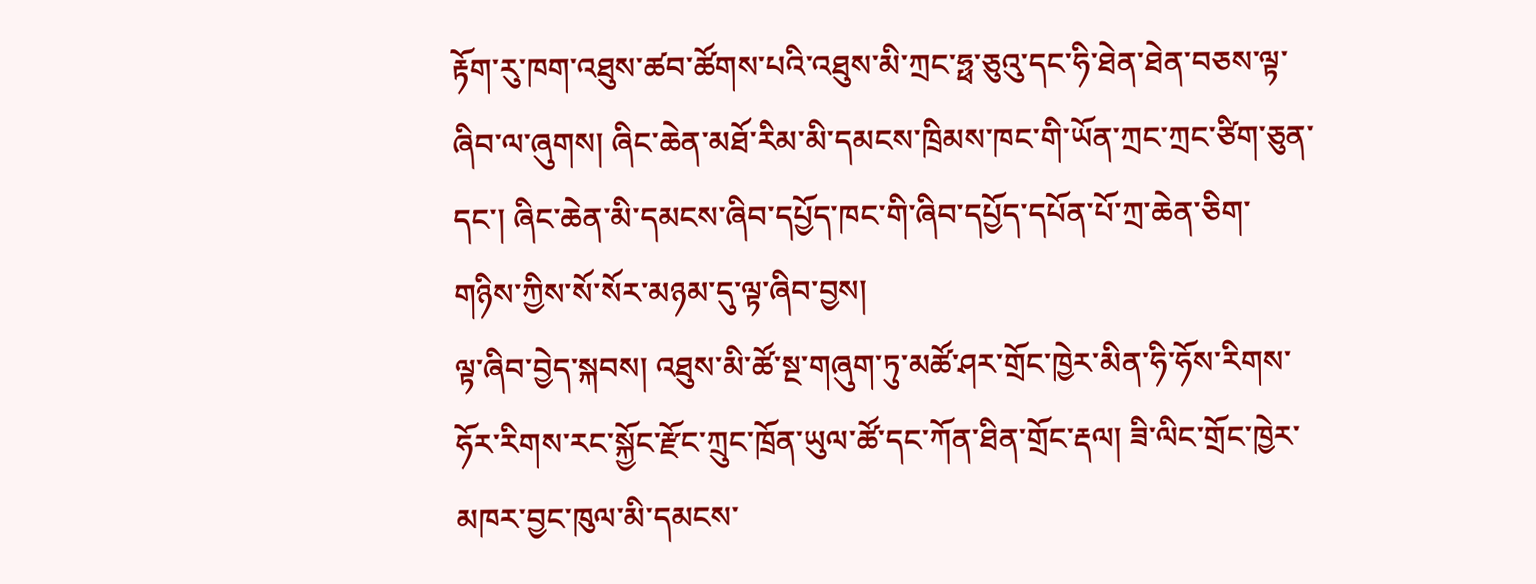རྟོག་རུ་ཁག་འཐུས་ཚབ་ཚོགས་པའི་འཐུས་མི་ཀྲང་ཧྥ་ཅུའུ་དང་ཧི་ཐེན་ཐེན་བཅས་ལྟ་ཞིབ་ལ་ཞུགས། ཞིང་ཆེན་མཐོ་རིམ་མི་དམངས་ཁྲིམས་ཁང་གི་ཡོན་ཀྲང་ཀྲང་ཙིག་ཅུན་དང་། ཞིང་ཆེན་མི་དམངས་ཞིབ་དཔྱོད་ཁང་གི་ཞིབ་དཔྱོད་དཔོན་པོ་ཀྲ་ཆེན་ཅིག་གཉིས་ཀྱིས་སོ་སོར་མཉམ་དུ་ལྟ་ཞིབ་བྱས།
ལྟ་ཞིབ་བྱེད་སྐབས། འཐུས་མི་ཚོ་སྔ་གཞུག་ཏུ་མཚོ་ཤར་གྲོང་ཁྱེར་མིན་ཧི་ཧོས་རིགས་ཧོར་རིགས་རང་སྐྱོང་རྫོང་ཀྲུང་ཁྲོན་ཡུལ་ཚོ་དང་ཀོན་ཐིན་གྲོང་རྡལ། ཟི་ལིང་གྲོང་ཁྱེར་མཁར་བྱང་ཁུལ་མི་དམངས་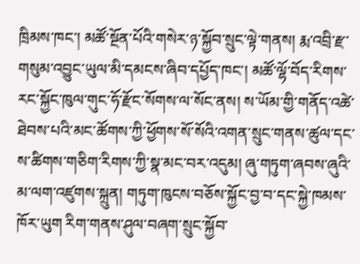ཁྲིམས་ཁང་། མཚོ་སྔོན་པོའི་གསེར་ཉ་སྐྱོབ་སྲུང་ལྟེ་གནས། རྨ་འབྲི་རྫ་གསུམ་འབྱུང་ཡུལ་མི་དམངས་ཞིབ་དཔྱོད་ཁང་། མཚོ་ལྷོ་བོད་རིགས་རང་སྐྱོང་ཁུལ་གུང་ཧོ་རྫོང་སོགས་ལ་སོང་ནས། ས་ཡོམ་གྱི་གནོད་འཚེ་ཐེབས་པའི་མང་ཚོགས་ཀྱི་ཕྱོགས་སོ་སོའི་འགན་སྲུང་གནས་ཚུལ་དང་ས་ཚིགས་གཅིག་རིགས་ཀྱི་སྣ་མང་བར་འདུམ། ཞུ་གཏུག་ཞབས་ཞུའི་མ་ལག་འཛུགས་སྐྲུན། གཏུག་ཁུངས་བཅོས་སྐྱོང་བྱ་བ་དང་སྐྱེ་ཁམས་ཁོར་ཡུག རིག་གནས་ཤུལ་བཞག་སྲུང་སྐྱོབ་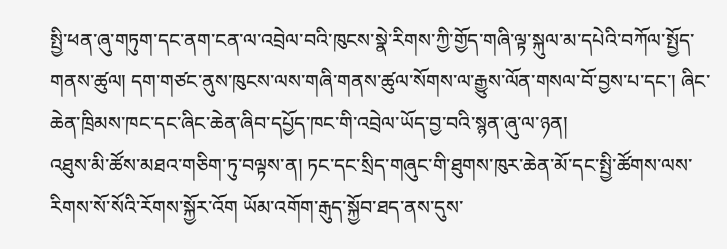སྤྱི་ཕན་ཞུ་གཏུག་དང་ནག་ངན་ལ་འབྲེལ་བའི་ཁུངས་སྣེ་རིགས་ཀྱི་གྱོད་གཞི་ལྟ་སྐུལ་མ་དཔེའི་བཀོལ་སྤྱོད་གནས་ཚུལ། དག་གཙང་ནུས་ཁུངས་ལས་གཞི་གནས་ཚུལ་སོགས་ལ་རྒྱུས་ལོན་གསལ་བོ་བྱས་པ་དང་། ཞིང་ཆེན་ཁྲིམས་ཁང་དང་ཞིང་ཆེན་ཞིབ་དཔྱོད་ཁང་གི་འབྲེལ་ཡོད་བྱ་བའི་སྙན་ཞུ་ལ་ཉན།
འཐུས་མི་ཚོས་མཐའ་གཅིག་ཏུ་བལྟས་ན། ཏང་དང་སྲིད་གཞུང་གི་ཐུགས་ཁུར་ཆེན་མོ་དང་སྤྱི་ཚོགས་ལས་རིགས་སོ་སོའི་རོགས་སྐྱོར་འོག ཡོམ་འགོག་རྒུད་སྐྱོབ་ཐད་ནས་དུས་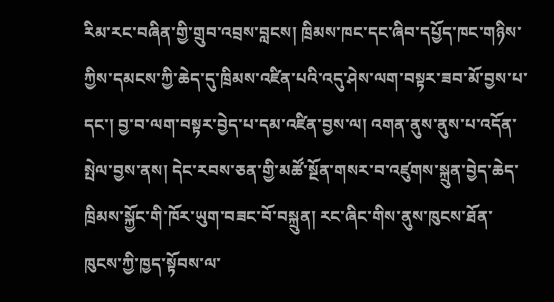རིམ་རང་བཞིན་གྱི་གྲུབ་འབྲས་བླངས། ཁྲིམས་ཁང་དང་ཞིབ་དཔྱོད་ཁང་གཉིས་ཀྱིས་དམངས་ཀྱི་ཆེད་དུ་ཁྲིམས་འཛིན་པའི་འདུ་ཤེས་ལག་བསྟར་ཟབ་མོ་བྱས་པ་དང་། བྱ་བ་ལག་བསྟར་བྱེད་པ་དམ་འཛིན་བྱས་ལ། འགན་ནུས་ནུས་པ་འདོན་སྤེལ་བྱས་ནས། དེང་རབས་ཅན་གྱི་མཚོ་སྔོན་གསར་བ་འཛུགས་སྐྲུན་བྱེད་ཆེད་ཁྲིམས་སྐྱོང་གི་ཁོར་ཡུག་བཟང་བོ་བསྐྲུན། རང་ཞིང་གིས་ནུས་ཁུངས་ཐོན་ཁུངས་ཀྱི་ཁྱད་སྟོབས་ལ་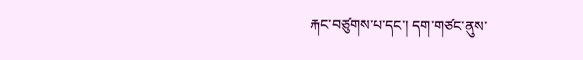རྐང་བཙུགས་པ་དང་། དག་གཙང་ནུས་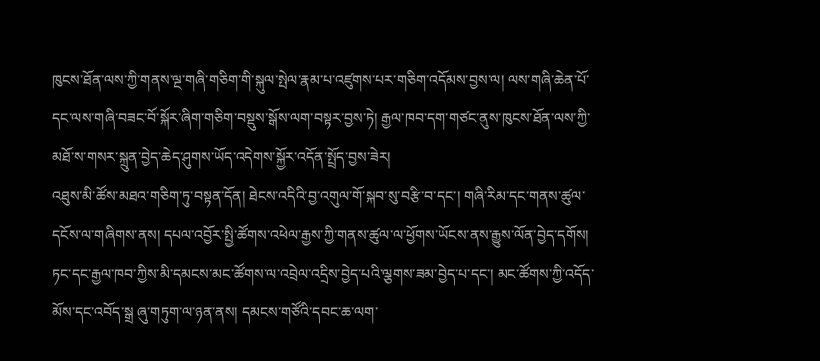ཁུངས་ཐོན་ལས་ཀྱི་གནས་ལྔ་གཞི་གཅིག་གི་སྐུལ་སྤེལ་རྣམ་པ་འཛུགས་པར་གཅིག་འདོམས་བྱས་ལ། ལས་གཞི་ཆེན་པོ་དང་ལས་གཞི་བཟང་བོ་སྐོར་ཞིག་གཅིག་བསྡུས་སྒོས་ལག་བསྟར་བྱས་ཏེ། རྒྱལ་ཁབ་དག་གཙང་ནུས་ཁུངས་ཐོན་ལས་ཀྱི་མཐོ་ས་གསར་སྐྲུན་བྱེད་ཆེད་ཤུགས་ཡོད་འདེགས་སྐྱོར་འདོན་སྤྲོད་བྱས་ཟེར།
འཐུས་མི་ཚོས་མཐའ་གཅིག་ཏུ་བསྟན་དོན། ཐེངས་འདིའི་བྱ་འགུལ་གོ་སྐབ་སུ་བརྩི་བ་དང་། གཞི་རིམ་དང་གནས་ཚུལ་དངོས་ལ་གཞིགས་ནས། དཔལ་འབྱོར་སྤྱི་ཚོགས་འཕེལ་རྒྱས་ཀྱི་གནས་ཚུལ་ལ་ཕྱོགས་ཡོངས་ནས་རྒྱུས་ལོན་བྱེད་དགོས། ཏང་དང་རྒྱལ་ཁབ་ཀྱིས་མི་དམངས་མང་ཚོགས་ལ་འབྲེལ་འདྲིས་བྱེད་པའི་ལྕགས་ཟམ་བྱེད་པ་དང་། མང་ཚོགས་ཀྱི་འདོད་མོས་དང་འབོད་སྒྲ ཞུ་གཏུག་ལ་ཉན་ནས། དམངས་གཙོའི་དབང་ཆ་ལག་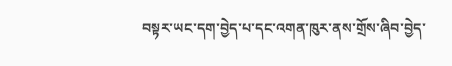བསྟར་ཡང་དག་བྱེད་པ་དང་འགན་ཁུར་ནས་གྲོས་ཞིབ་བྱེད་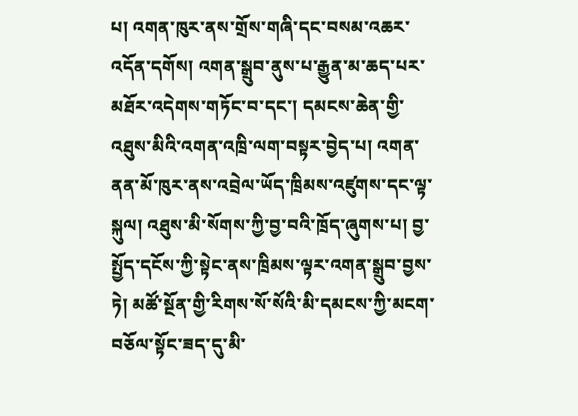པ། འགན་ཁུར་ནས་གྲོས་གཞི་དང་བསམ་འཆར་འདོན་དགོས། འགན་སྒྲུབ་ནུས་པ་རྒྱུན་མ་ཆད་པར་མཐོར་འདེགས་གཏོང་བ་དང་། དམངས་ཆེན་གྱི་འཐུས་མིའི་འགན་འཁྲི་ལག་བསྟར་བྱེད་པ། འགན་ནན་མོ་ཁུར་ནས་འབྲེལ་ཡོད་ཁྲིམས་འཛུགས་དང་ལྟ་སྐུལ། འཐུས་མི་སོགས་ཀྱི་བྱ་བའི་ཁྲོད་ཞུགས་པ། བྱ་སྤྱོད་དངོས་ཀྱི་སྟེང་ནས་ཁྲིམས་ལྟར་འགན་སྒྲུབ་བྱས་ཏེ། མཚོ་སྔོན་གྱི་རིགས་སོ་སོའི་མི་དམངས་ཀྱི་མངག་བཅོལ་སྟོང་ཟད་དུ་མི་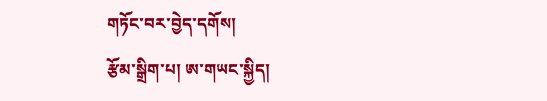གཏོང་བར་བྱེད་དགོས།
རྩོམ་སྒྲིག་པ། ཨ་གཡང་སྐྱིད།